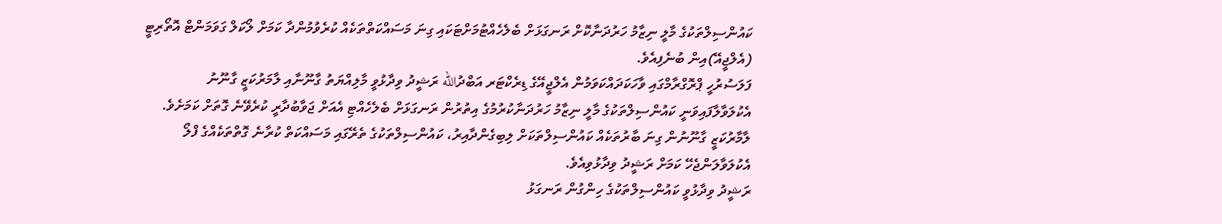ކައުންސިލްތަކުގެ މާލީ ނިޒާމު ހަރުދަނާކޮށް ރަނގަޅަށް ބެލެހެއްޓުމަށްޓަކައި ގިނަ މަސައްކަތްތަކެއް ކުރެވުމުންދާ ކަމަށް ލޯކަލް ގަވަމަންޓް އޮތޯރިޓީ (އެލްޖީއޭ)އިން ބުނެފިއެވެ.
ފަލަސުރުހީ ޕްރޮގްރާމްގައި ވާހަކަދައްކަވަމުން އެލްޖީއޭގެ ޑިރެކްޓަރ އަބްދުالله ރަޝީދު ވިދާޅުވީ މާލިއްޔަތު ގާނޫނާއި ލާމަރުކަޒީ ގާނޫނު އެކުލަވާލާފައިވަނީ ކައުންސިލްތަކުގެ މާލީ ނިޒާމު ހަރުދަނާކުރުމުގެ އިތުރުން ރަނގަޅަށް ބެލެހެއްޓި އެއަށް ޖަވާބުދާރީ ކުރެވޭނެ ގޮތަށް ކަމަށެވެ. ލާމާރުކަޒީ ގާނޫނުން ގިނަ ބާރުތަކެއް ކައުންސިލްތަކަށް ލިބިގެންދާއިރު، ކައުންސިލްތަކުގެ ތެރޭގައި މަސައްކަތް ކުރާނެ ގޮތްތަކެއްގެ ފްލޯ އެކުލަވާލަންޖެހޭ ކަމަށް ރަޝީދު ވިދާޅުވިއެވެ.
ރަޝީދު ވިދާޅުވީ ކައުންސިލްތަކުގެ ހިންގުން ރަނގަޅު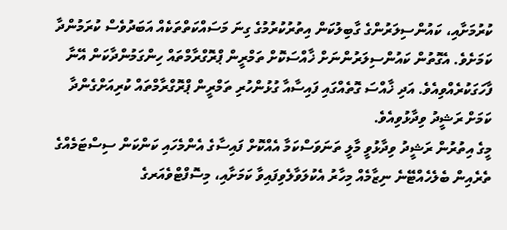ކުރުމަށާއި، ކައުންސިލަރުންގެ ގާބިލުކަން އިތުރުކުރުމުގެ ގިނަ މަސައްކަތްތަކެއް އަބަދުވެސް ކުރަމުންދާ ކަމަށެވެ. އެގޮތުން ކައުންސިލަރުންނަށް ޚާއްސަކޮށް ތަމްރީން ޕްރޮގްރާމްތައް ހިންގަމުންދާކަން އޭނާ ފާހަގަކުރެއްވިއެވެ. އަދި ޚާއްސަ ގޮތެއްގައި ފައިސާއާ ގުޅުންހުރި ތަމްރީން ޕްރޮގްރާމްތައް ކުރިއަށްގެންދާ ކަމަށް ރަޝީދު ވިދާޅުވިއެވެ.
މީގެ އިތުރުން ރަޝީދު ވިދާޅުވީ މާލީ ތަނަވަސްކަމާ އެއްކޮށް ފައިސާގެ އެންމެހައި ކަންކަން ސިސްޓަމެއްގެ ތެރެއިން ބެލެހެއްޓޭނެ ނިޒާމެއް މިހާރު އެކުލަވާލެވިފައިވާ ކަމަށާއި، މިސޮފްޓްވެއަރގެ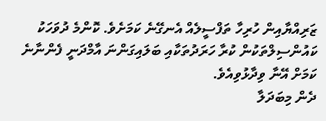ޒަރިއްޔާއިން ހުރިހާ ތަފްސީލެއް އެނގޭނެ ކަމަށެވެ. ކޮންމެ ދުވަހަކު ކައުންސިލްތަކުން ކުރާ ހަރަދުތަކާއި ބަލައިގަންނަ އާމްދަނީ ފެންނާނެ ކަމަށް އޭނާ ވިދާޅުވިއެވެ.
ދެން މިބަދަލާ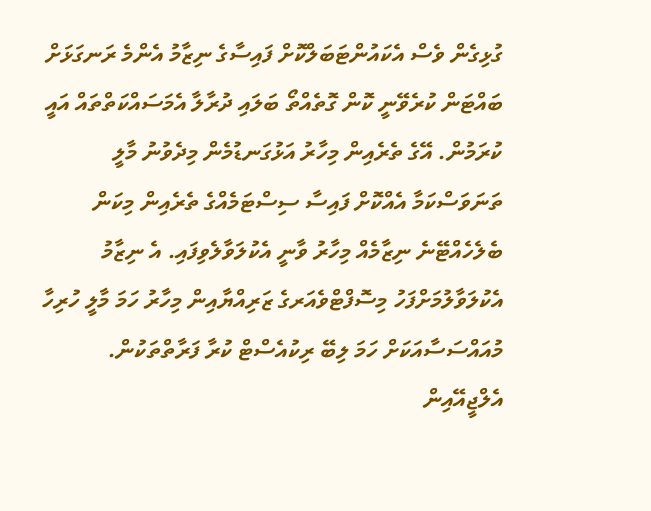ގުޅިގެން ވެސް އެކައުންޓަބަލްކޮށް ފައިސާގެ ނިޒާމު އެންމެ ރަނގަޅަށް ބައްޓަން ކުރެވޭނީ ކޮން ގޮތެއްތޯ ބަލައި ދުރާލާ އެމަސައްކަތްތައް އައީ ކުރަމުން. އޭގެ ތެރެއިން މިހާރު އަޅުގަނޑުމެން މިދެވުނު މާލީ ތަނަވަސްކަމާ އެއްކޮށް ފައިސާ ސިސްޓަމެއްގެ ތެރެއިން މިކަން ބެލެހެއްޓޭނެ ނިޒާމެއް މިހާރު ވާނީ އެކުލަވާލެވިފައި. އެ ނިޒާމު އެކުލަވާލުމަށްފަހު މިސޮފްޓްވެއަރގެ ޒަރިއްޔާއިން މިހާރު ހަމަ މާލީ ހުރިހާ މުއައްސަސާއަކަށް ހަމަ ލިބޭ ރިކުއެސްޓް ކުރާ ފަރާތްތަކުން. އެލްޖީއޭއިން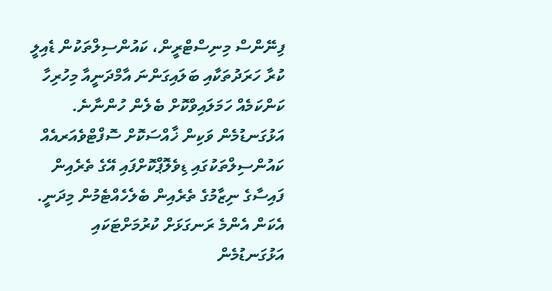ފިނޭންސް މިނިސްޓްރީން، ކައުންސިލްތަކުން ޑެއިލީ ކުރާ ހަރަދުތަކާއި ބަލައިގަންނަ އާމްދަނީއާ މިހުރިހާ ކަންކަމެއް ހަމަލައިވްކޮށް ބެލެން ހުންނާނެ. އަޅުގަނޑުމެން ވަކިން ޚާއްސަކޮށް ސޮފްޓްވެއަރއެއް ކައުންސިލްތަކުގައި ޑިވެލޮޕްކޮށްފައި އޭގެ ތެރެއިން ފައިސާގެ ނިޒާމުގެ ތެރެއިން ބެލެހެއްޓެމުން މިދަނީ. އެކަން އެންމެ ރަނގަޅަށް ކުރުމަށްޓަކައި އަޅުގަނޑުމެން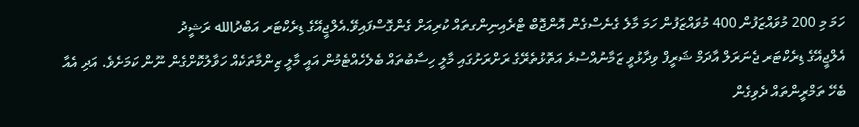ހަމަ މި 200 މުވައްޒަފުން 400 މުވައްޒަފުން ހަމަ މާލެ ގެނެސްގެން އޮންޖޮބް ޓްރެއިނިންގތައް ކުރިއަށް ގެންގޮސްފައިވޭ.އެލްޖީއޭގެ ޑިރެކްޓަރ އަބްދުالله ރަޝީދު
އެލްޖީއޭގެ ޑިރެކްޓަރ ޖެނަރަލް އާދަމް ޝަރީފް ވިދާޅުވީ ޒަމާނުއްސުރެ އަތޮޅުތެރޭގެ ރަށްރަށުގައި މާލީ ހިސާބުތައް ބެލެހެއްޓެމުން އައީ މާލީ ޒިންމާތަކެއް ހަވާލުކޮށްގެން ނޫން ކަމަށެވެ. އަދި އެއާ ބެހޭ ތަމްރީންތައް ދެވިގެން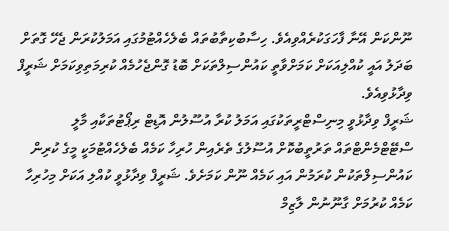ނޫންކަން އޭނާ ފާހަގަކުރެއްވިއެވެ. ހިސާބުކިތާބުތައް ބެލެހެއްޓުމުގައި އަމަލުކުރަން ޖެހޭ ގޮތަށް ބަދަލު އައީ ކުއްލިއަކަށް ކަމަށްވާތީ ކައުންސިލްތަކަށް ބޮޑު ގޮންޖެހުމެއް ކުރިމަތިވިކަމަށް ޝަރީފް ވިދާޅުވިއެވެ.
ޝަރީފް ވިދާޅުވީ މިނިސްޓްރީތަކުގައި އަމަލު ކުރާ އުސޫލުން އޮޑިޓް ރިޕޯޓުތަކާއި މާލީ ސްޓޭޓްމެންޓްތައް ތަރުތީބުކޮށް އުސޫލުގެ ތެރެއިން ހުރިހާ ކަމެއް ބެލެހެއްޓުމަކީ މީގެ ކުރިން ކައުންސިލްތަކުން ކުރަމުން އައި ކަމެއް ނޫން ކަމަށެވެ. ޝަރީފް ވިދާޅުވީ ކުއްލި އަކަށް މިހުރިހާ ކަމެއް ކުރުމަށް ގާނޫނުން ލާޒިމް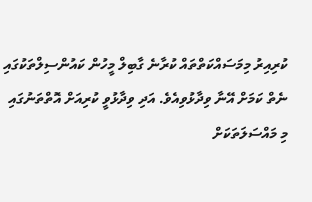ކުރިއިރު މިމަސައްކަތްތައް ކުރާނެ ގާބިލް މީހުން ކައުންސިލްތަކުގައި ނެތް ކަމަށް އޭނާ ވިދާޅުވިއެވެ. އަދި ވިދާޅުވީ ކުރިއަށް އޮތްތަނުގައި މި މައްސަލަތަކަށް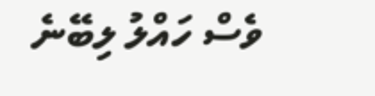ވެސް ހައްލު ލިބޭނެ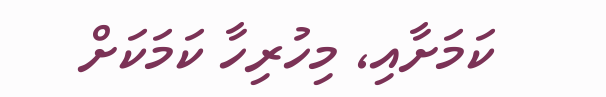ކަމަށާއި، މިހުރިހާ ކަމަކަށް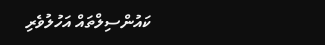ކައުންސިލްތައް އަހުލުވެރި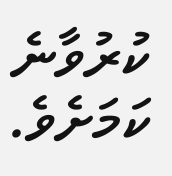ކުރުވާނެ ކަމަށެވެ.